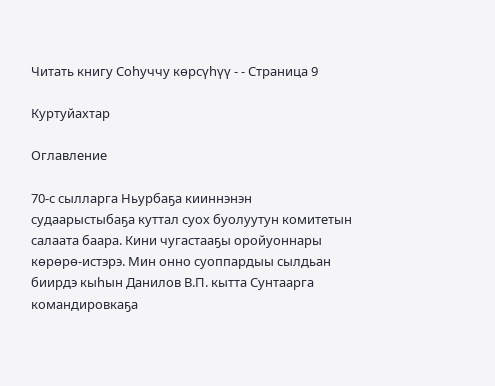Читать книгу Соһуччу көрсүһүү - - Страница 9

Куртуйахтар

Оглавление

70-с сылларга Ньурбаҕа кииннэнэн судаарыстыбаҕа куттал суох буолуутун комитетын салаата баара. Кини чугастааҕы оройуоннары көрөрө-истэрэ. Мин онно суоппардыы сылдьан биирдэ кыһын Данилов В.П. кытта Сунтаарга командировкаҕа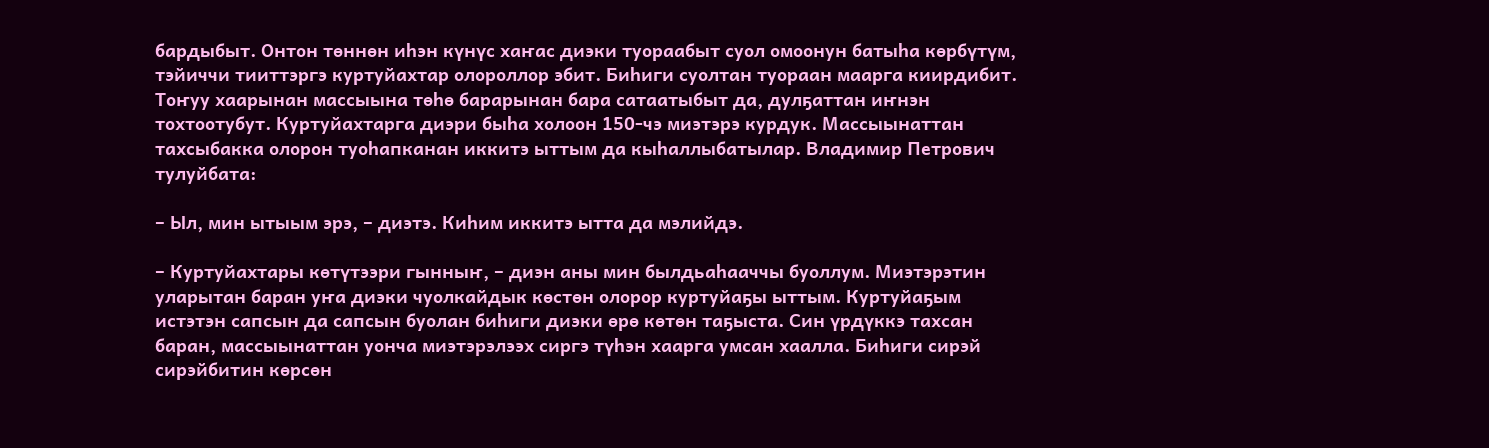бардыбыт. Онтон төннөн иһэн күнүс хаҥас диэки туораабыт суол омоонун батыһа көрбүтүм, тэйиччи тииттэргэ куртуйахтар олороллор эбит. Биһиги суолтан туораан маарга киирдибит. Тоҥуу хаарынан массыына төһө барарынан бара сатаатыбыт да, дулҕаттан иҥнэн тохтоотубут. Куртуйахтарга диэри быһа холоон 150-чэ миэтэрэ курдук. Массыынаттан тахсыбакка олорон туоһапканан иккитэ ыттым да кыһаллыбатылар. Владимир Петрович тулуйбата:

– Ыл, мин ытыым эрэ, – диэтэ. Киһим иккитэ ытта да мэлийдэ.

– Куртуйахтары көтүтээри гынныҥ, – диэн аны мин былдьаһааччы буоллум. Миэтэрэтин уларытан баран уҥа диэки чуолкайдык көстөн олорор куртуйаҕы ыттым. Куртуйаҕым истэтэн сапсын да сапсын буолан биһиги диэки өрө көтөн таҕыста. Син үрдүккэ тахсан баран, массыынаттан уонча миэтэрэлээх сиргэ түһэн хаарга умсан хаалла. Биһиги сирэй сирэйбитин көрсөн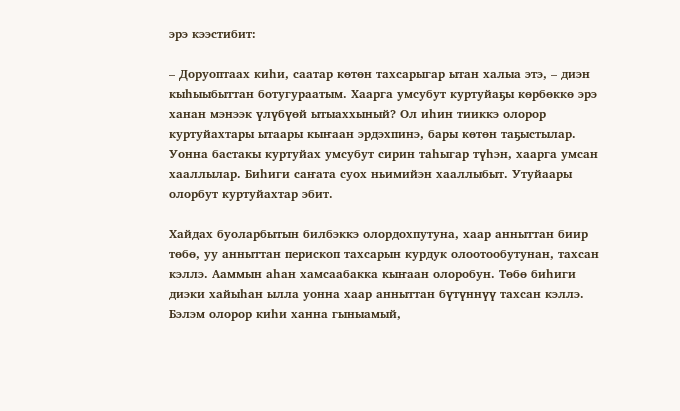эрэ кээстибит:

– Доруоптаах киһи, саатар көтөн тахсарыгар ытан халыа этэ, – диэн кыһыыбыттан ботугураатым. Хаарга умсубут куртуйаҕы көрбөккө эрэ ханан мэнээк үлүбүөй ытыаххыный? Ол иһин тииккэ олорор куртуйахтары ытаары кыҥаан эрдэхпинэ, бары көтөн таҕыстылар. Уонна бастакы куртуйах умсубут сирин таһыгар түһэн, хаарга умсан хааллылар. Биһиги саҥата суох ньимийэн хааллыбыт. Утуйаары олорбут куртуйахтар эбит.

Хайдах буоларбытын билбэккэ олордохпутуна, хаар анныттан биир төбө, уу анныттан перископ тахсарын курдук олоотообутунан, тахсан кэллэ. Ааммын аһан хамсаабакка кыҥаан олоробун. Төбө биһиги диэки хайыһан ылла уонна хаар анныттан бүтүннүү тахсан кэллэ. Бэлэм олорор киһи ханна гыныамый,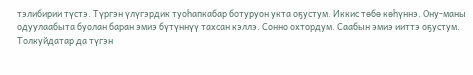тэлибирии түстэ. Түргэн үлүгэрдик туоһапкабар ботуруон укта оҕустум. Иккис төбө көһүннэ. Ону-маны одуулаабыта буолан баран эмиэ бүтүннүү тахсан кэллэ. Сонно охтордум. Саабын эмиэ ииттэ оҕустум. Толкуйдатар да түгэн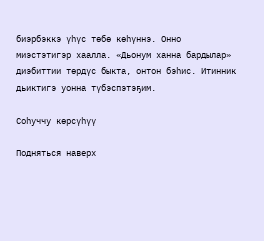биэрбэккэ үһүс төбө көһүннэ. Онно миэстэтигэр хаалла. «Дьонум ханна бардылар» диэбиттии төрдүс быкта, онтон бэһис. Итинник дьиктигэ уонна түбэспэтэҕим.

Соһуччу көрсүһүү

Подняться наверх